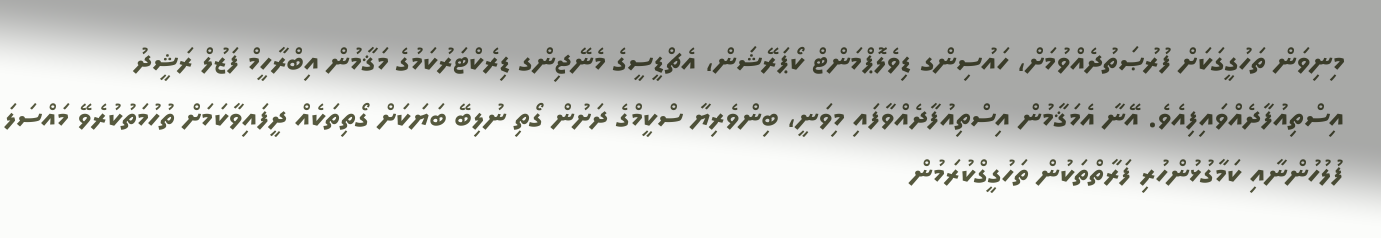މިނިވަން ތަހުގީގަކަށް ފުރުޞަތުދެއްވުމަށް، ހައުސިންގ ޑިވެލޮޕްމަންޓް ކޯޕަރޭޝަން، އެޗްޑީސީގެ މެނޭޖިންގ ޑިރެކްޓަރުކަމުގެ މަޤާމުން އިބްރާހީމް ފަޒުލް ރަޝީދު އިސްތިއުފާދެއްވައިފިއެވެ. އޭނާ އެމަޤާމުން އިސްތިއުފާދެއްވާފައި މިވަނީ، ބިންވެރިޔާ ސްކީމްގެ ދަށުން ގޯތި ނުލިބޭ ބަޔަކަށް ގޯތިތަކެއް ދީފައިވާކަމަށް ތުހުމަތުކުރެވޭ މައްސަލަ ފުލުހުންނާއި ކަމާގުޅުންހުރި ފަރާތްތަކުން ތަހުގީގްކުރަމުން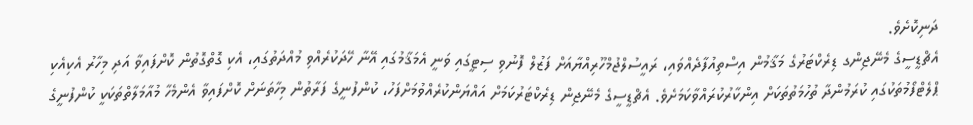ދަނިކޮށެވެ.
އެޗްޑީސީގެ މެނޭޖިންގ ޑިރެކްޓަރުގެ މަޤާމުން އިސްތިއުފާދެއްވައި، ރައީސުލްޖުމްހޫރިއްޔާއަށް ފަޒުލް ފޮނުވި ސިޓީގައި ވަނީ އެމަޤާމުގައި އޭނާ ހޭދަކުރެއްވި މުއްދަތުގައި، އެކި ގޮތްގޮތުން ކޮށްފައިވާ އަދި މިހާރު އެކިއެކި ޕްލެޓްފޯމުތަކުގައި ކުރަމުންދާ ތުހުމަތުތަކަށް އިންކާރުކުރައްވާކަމަށެވެ. އެޗްޑީސީގެ މެނޭޖިން ޑިރެކްޓަރުކަމަށް އައްޔަންކުރެއްވުމަށްފަހު، ކުންފުނީގެ ފަރާތުން މިހާތަނަށް ކޮށްފައިވާ އެންމެހާ މުއާމަލާތްތަކަކީ ކުންފުނީގެ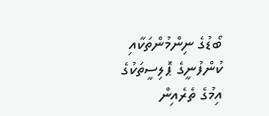ބޯޑުގެ ނިންމުންތަކާއި ކުންފުނީގެ ޕޮލިސީތަކުގެ އިމުގެ ތެރެއިން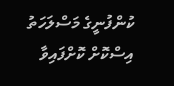ކުންފުނީގެ މަސްލަހަތު އިސްކޮށް ކޮށްފައިވާ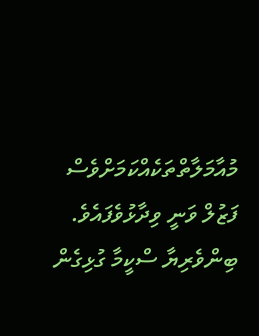މުއާމަލާތްތަކެއްކަމަށްވެސް ފަޒުލް ވަނީ ވިދާޅުވެފައެވެ.
ބިންވެރިޔާ ސްކީމާ ގުޅިގެން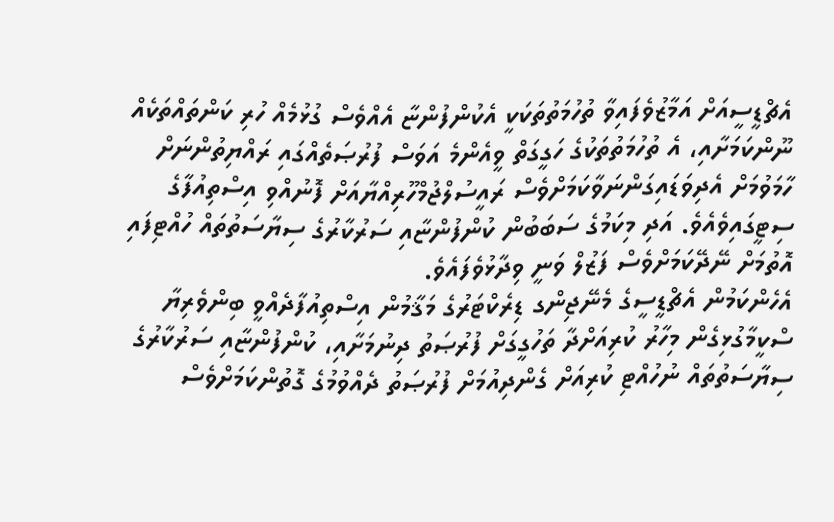އެޗްޑީސީއަށް އަމާޒުވެފައިވާ ތުހުމަތުތަކަކީ އެކުންފުންޏާ އެއްވެސް ގުޅުމެއް ހުރި ކަންތައްތަކެއް ނޫންކަމަށާއި، އެ ތުހުމަތުތަކުގެ ހަގީގަތް ވީއެންމެ އަވަސް ފުރުޞަތެއްގައި ރައްޔިތުންނަށް ހާމަވުމަށް އެދިވަޑައިގަންނަވާކަމަށްވެސް ރައީސުލްޖުމްހޫރިއްޔާއަށް ފޮނުއްވި އިސްތިއުފާގެ ސިޓީގައިވެއެވެ. އަދި މިކަމުގެ ސަބަބުން ކުންފުންޏާއި ސަރުކާރުގެ ސިޔާސަތުތައް ހުއްޓިފައި އޮތުމަށް ނޭދޭކަމަށްވެސް ފަޒުލް ވަނީ ވިދާޅުވެފައެވެ.
އެހެންކަމުން އެޗްޑީސީގެ މެނޭޖިންގ ޑިރެކްޓަރުގެ މަޤާމުން އިސްތިއުފާދެއްވީ ބިންވެރިޔާ ސްކީމާގުޅިގެން މިހާރު ކުރިއަށްދާ ތަހުގީގަށް ފުރުޞަތު ދިނުމަށާއި، ކުންފުންޏާއި ސަރުކާރުގެ ސިޔާސަތުތައް ނުހުއްޓި ކުރިއަށް ގެންދިއުމަށް ފުރުޞަތު ދެއްވުމުގެ ގޮތުންކަމަށްވެސް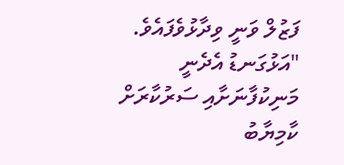ފަޒުލް ވަނީ ވިދާޅުވެފައެވެ.
"އަޅުގަނޑު އެދެނީ މަނިކުފާނަށާއި ސަރުކާރަށް ކާމިޔާބު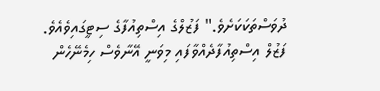ދުވަސްތަކަކަށެވެ." ފަޒުލްގެ އިސްތިއުފާގެ ސިޓީގައިވެއެވެ.
ފަޒުލް އިސްތިއުފާދެއްވާފައި މިވަނީ އޭނާވެސް ހިމެނޭހެން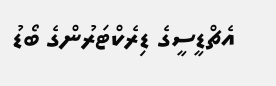އެޗްޑީސީގެ ޑިރެކްޓަރުންގެ ބޯޑު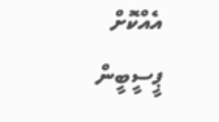އެއްކޮށް ޕީސީބީން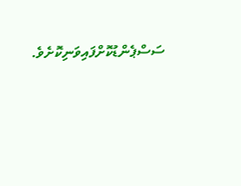ސަސްޕެންޑުކޮށްފައިވަނިކޮށެވެ.